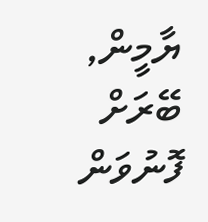ޔާމީން, ބޭރަށް ފޮނުވަން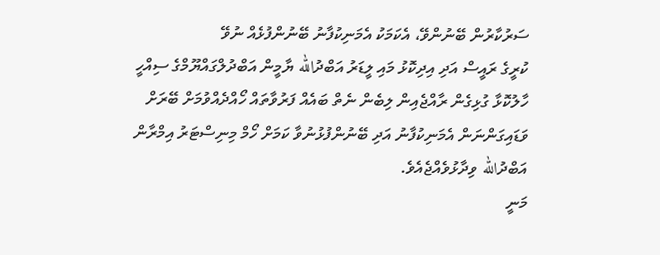ސަރުކާރުން ބޭނުންވޭ، އެކަމަކު އެމަނިކުފާނު ބޭނުންފުޅެއް ނުވޭ
ކުރީގެ ރައީސް އަދި އިދިކޮޅު މައި ލީޑަރު އަބްދުالله ޔާމީން އަބްދުލްގައްޔޫމްގެ ސިއްހީ ހާލުކޮޅާ ގުޅިގެން ރާއްޖެއިން ލިބެން ނެތް ބައެއް ފަރުވާތައް ހޯއްދެއްވުމަށް ބޭރަށް ވަޑައިގަންނަން އެމަނިކުފާނު އަދި ބޭނުންފުޅުނުވާ ކަމަށް ހޯމް މިނިސްޓަރު އިމްރާން އަބްދުالله ވިދާޅުވެއްޖެއެވެ.
މަނީ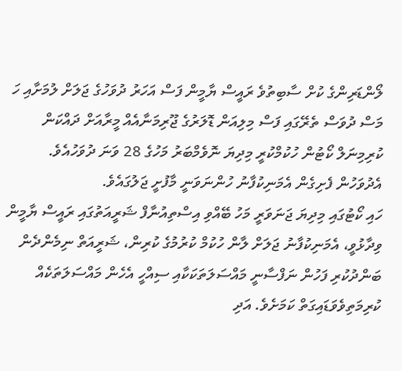ލޯންޑަރިންގެ ކުށް ސާބިތުވެ ރައީސް ޔާމީން ފަސް އަހަރު ދުވަހުގެ ޖަލަށް ލުމަށާއި ހަ މަސް ދުވަސް ތެރޭގައި ފަސް މިލިއަން ޑޮލަރުގެ ޖޫރިމަނާއެއް މީރާއަށް ދައްކަން ކުރިމިނަލް ކޯޓުން ހުކުމްކުރީ މިދިޔަ ނޮވެމްބަރު މަހުގެ 28 ވަނަ ދުވަހުއެވެ. އެދުވަހުން ފެށިގެން އެމަނިކުފާނު ހުންނަވަނީ މާފުށީ ޖަލުގައެވެ.
ހައި ކޯޓުގައި މިދިޔަ ޖަނަވަރީ މަހު ބޭއްވި އިސްތިއުނާފް ޝަރީއަތުގައި ރައީސް ޔާމީން ވިދާޅުވީ، އެމަނިކުފާނު ޖަލަށް ލާން ހުކުމް ކުރުމުގެ ކުރިން، ޝަރީއަތް ނިމެންދެން ބަންދުކުރި ފަހުން ނަފްސާނީ މައްސަލަތަކަކާއި ސިއްހީ އެހެން މައްސަލަތަކެއް ކުރިމަތިވެވަޑައިގަތް ކަމަށެވެ. އަދި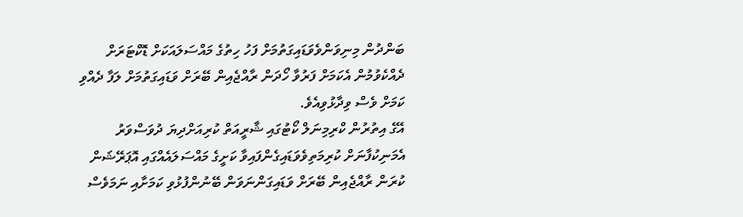ބަންދުން މިނިވަންވެވަޑައިގަތުމަށް ފަހު ހިތުގެ މައްސަލައަކަށް ޑޮކްޓަރަށް ދެއްކެވުމުން އެކަމަށް ފަރުވާ ހޯދަން ރާއްޖެއިން ބޭރަށް ވަޑައިގަތުމަށް ލަފާ ދެއްވި ކަމަށް ވެސް ވިދާޅުވިއެވެ.
އޭގެ އިތުރުން ކްރިމިނަލް ކޯޓުގައި ޝާރީއަތް ކުރިއަށްދިޔަ ދުވަސްވަރު އެމަނިކުފާނަށް ކުރިމަތިވެވަޑައިގެންފައިވާ ކަށީގެ މައްސަލައެއްގައި އޮޕަރޭޝަން ކުރަން ރާއްޖެއިން ބޭރަށް ވަޑައިގަންނަވަން ބޭނުންފުޅުވި ކަމަށާއި ނަމަވެސް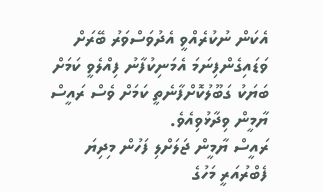އެކަން ނުކުރެއްވީ އެދުވަސްވަރު ބޭރަށް ވަޑައިގެންފިނަމަ އެމަނިކުފާނު ފިއްލެވީ ކަމަށް ބަޔަކު ގަބޫލުކޮށްފާނެތީ ކަމަށް ވެސް ރައީސް ޔާމީން ވިދާޅުވިއެވެ.
ރައީސް ޔާމީން ޖަލަށްލި ފަހުން މިދިޔަ ފެބްރުއަރީ މަހުގެ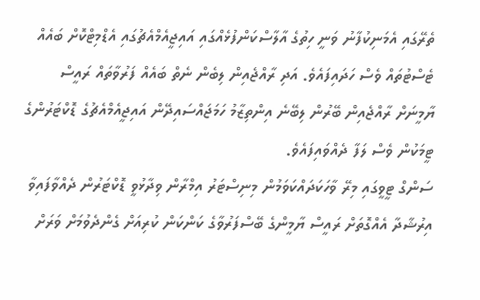ތެރޭގައި އެމަނިކުފާނު ވަނީ ހިތުގެ އާލާސްކަންފުޅެއްގައި އައިޖީއެމްއެޗުގައި އެޑްމިޓްކޮށް ބައެއް ޓެސްޓުތައް ވެސް ހަދައިފައެވެ. އަދި ރާއްޖެއިން ލިބެން ނެތް ބައެއް ފަރުވާތައް ރައީސް ޔާމީނަށް ރާއްޖެއިން ބޭރުން ލިބޭނެ އިންތިޒާމު ހަމަޖައްސައިދޭން އައިޖީއެމްއެޗުގެ ޑޮކްޓަރުންގެ ޓީމަކުން ވެސް ލަފާ ދެއްވައިފައެވެ.
ސަންގް ޓީވީގައި މިރޭ ވާހަކަދައްކަވަމުން މިނިސްޓަރު އިމްރާން ވިދާޅުވީ ޑޮކްޓަރުން ދެއްވާފައިވާ އިރުޝާދާ އެއްގޮތަށް ރައީސް ޔާމީންގެ ބޭސްފަރުވާގެ ކަންކަން ކުރިއަށް ގެންދެވުމަށް ވަރަށް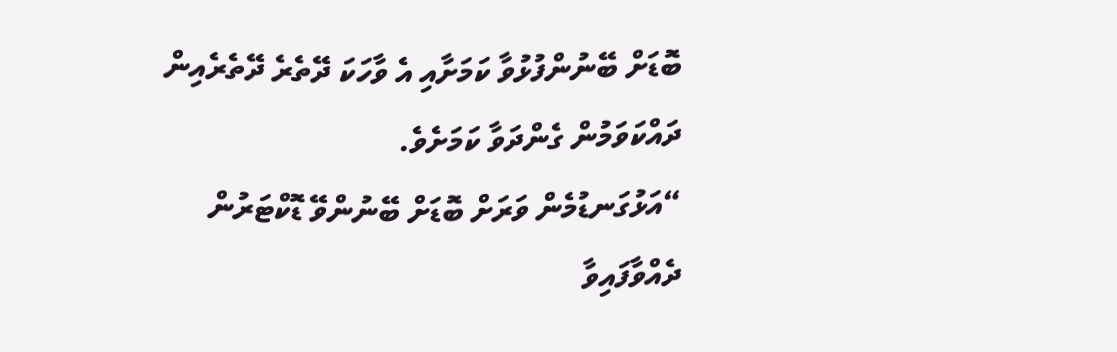ބޮޑަށް ބޭނުންފުޅުވާ ކަމަށާއި އެ ވާހަކަ ދޭތެރެ ދޭތެރެއިން ދައްކަވަމުން ގެންދަވާ ކަމަށެވެ.
“އަޅުގަނޑުމެން ވަރަށް ބޮޑަށް ބޭނުންވޭ ޑޮކްޓަރުން ދެއްވާފައިވާ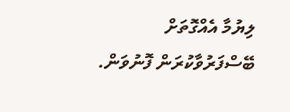ލިޔުމާ އެއްގޮތަށް ބޭސްފަރުވާކުރަން ފޮނުވަން.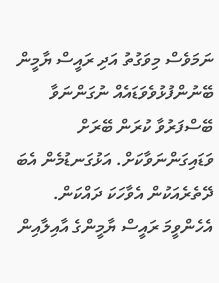ނަމަވެސް މިވަގުތު އަދި ރައީސް ޔާމީން ބޭނުންފުޅުވެވަޑައެއް ނުގަންނަވާ ބޭސްފަރުވާ ކުރަން ބޭރަށް ވަޑައިގަންނަވާކަށް. އަޅުގަނޑުމެން އެބަ ދޭތެރެއަކުން އެވާހަކަ ދައްކަން. އެހެންވީމަ ރައީސް ޔާމީންގެ އާއިލާއިން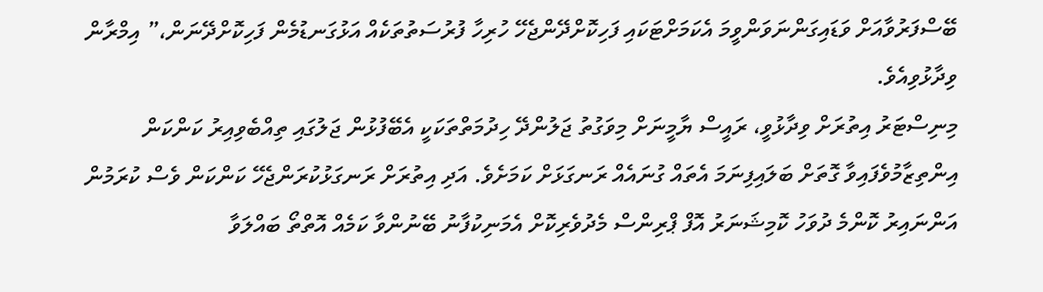ބޭސްފަރުވާއަށް ވަޑައިގަންނަވަންވީމަ އެކަމަށްޓަކައި ފަހިކޮށްދޭންޖެހޭ ހުރިހާ ފުރުސަތުތަކެއް އަޅުގަނޑުމެން ފަހިކޮށްދޭނަން،” އިމްރާން ވިދާޅުވިއެވެ.
މިނިސްޓަރު އިތުރަށް ވިދާޅުވީ، ރައީސް ޔާމީނަށް މިވަގުތު ޖަލުންދޭ ހިދުމަތްތަކަކީ އެބޭފުޅުން ޖަލުގައި ތިއްބެވިއިރު ކަންކަން އިންތިޒާމުވެފައިވާ ގޮތަށް ބަލައިފިނަމަ އެތައް ގުނައެއް ރަނގަޅަށް ކަމަށެވެ. އަދި އިތުރަށް ރަނގަޅުކުރަންޖެހޭ ކަންކަން ވެސް ކުރަމުން އަންނައިރު ކޮންމެ ދުވަހު ކޮމިޝަނަރު އޮފް ޕްރިންސް މެދުވެރިކޮށް އެމަނިކުފާނު ބޭނުންވާ ކަމެއް އޮތްތޯ ބައްލަވާ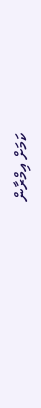ކަމަށް އިމްރާން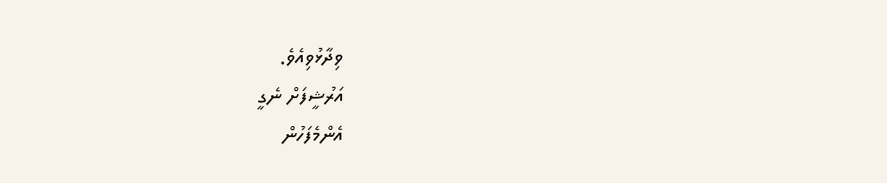ވިދާޅުވިއެވެ.
އަރުޝީފަށް ނެގީ
އެންމެފަހުން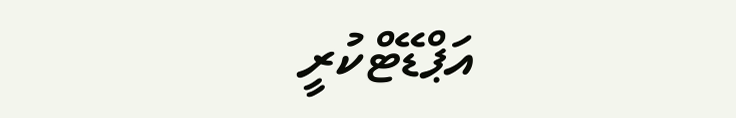އަޕްޑޭޓްކުރީ